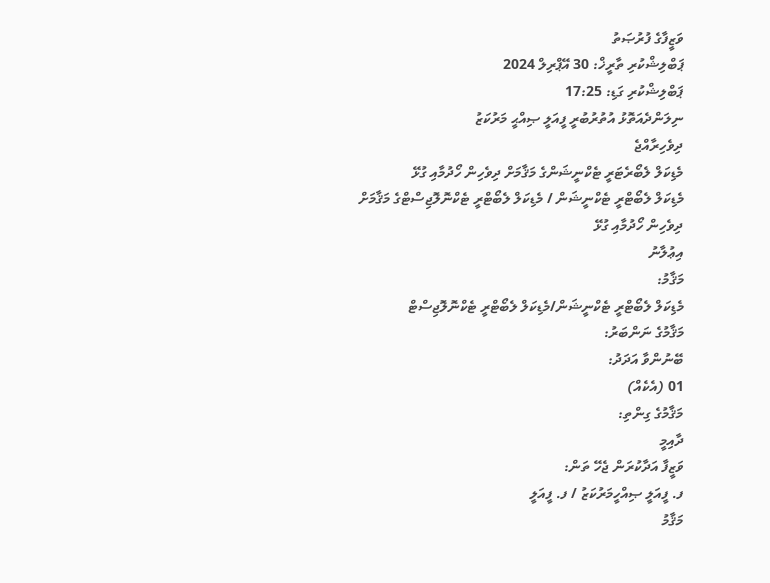ވަޒީފާގެ ފުރުޞަތު
ޕަބްލިޝްކުރި ތާރީޚް: 30 އޭޕްރިލް 2024
ޕަބްލިޝްކުރި ގަޑި: 17:25
ނިލަންދެއަތޮޅު އުތުރުބުރީ ފީއަލީ ޞިއްޙީ މަރުކަޒު
ދިވެހިރާއްޖެ
މެޑިކަލް ލެބޯރެޓަރީ ޓެކްނީޝަންގެ މަޤާމަށް ދިވެހިން ހޯދުމާއި ގުޅޭ
މެޑިކަލް ލެބޯޓްރީ ޓެކްނީޝަން / މެޑިކަލް ލެބޯޓްރީ ޓެކްނޮލޮޖިސްޓްގެ މަޤާމަށް ދިވެހިން ހޯދުމާއި ގުޅޭ
އިޢުލާނު
މަޤާމު:
މެޑިކަލް ލެބޯޓްރީ ޓެކްނީޝަން/މެޑިކަލް ލެބޯޓްރީ ޓެކްނޮލޮޖިސްޓް
މަޤާމުގެ ނަންބަރު:
ބޭނުންވާ އަދަދު:
01 (އެކެއް)
މަޤާމުގެ ގިންތި:
ދާއިމީ
ވަޒީފާ އަދާކުރަން ޖެހޭ ތަން:
ފ. ފީއަލީ ޞިއްހީމަރުކަޒު / ފ. ފީއަލީ
މަޤާމު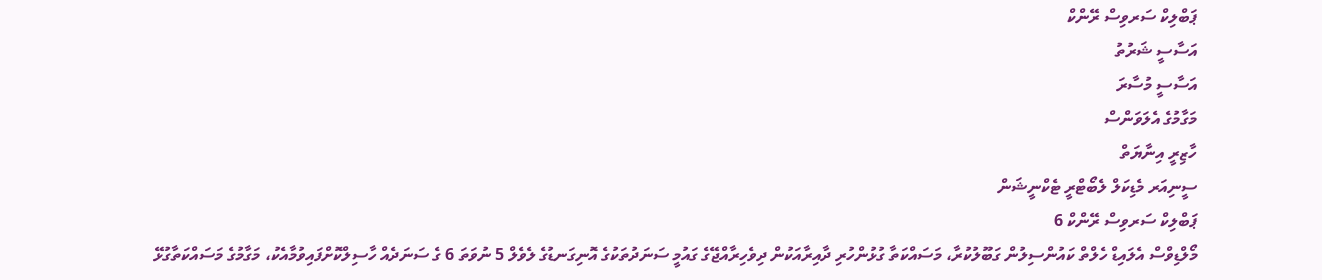ޕަބްލިކް ސަރވިސް ރޭންކް
އަސާސީ ޝަރުތު
އަސާސީ މުސާރަ
މަގާމުގެ އެލަވަންސް
ހާޒިރީ އިނާޔަތް
ސީނިއަރ މެޑިކަލް ލެބޯޓްރީ ޓެކްނީޝަން
ޕަބްލިކް ސަރވިސް ރޭންކް 6
މޯލްޑިވްސް އެލައިޑް ހެލްތް ކައުންސިލުން ގަބޫލުކުރާ، މަސައްކަތާ ގުޅުންހުރި ދާއިރާއަކުން ދިވެހިރާއްޖޭގެ ގައުމީ ސަނަދުތަކުގެ އޮނިގަނޑުގެ ލެވެލް 5 ނުވަތަ 6 ގެ ސަނަދެއް ހާސިލްކޮށްފައިވުމާއެކު، މަގާމުގެ މަސައްކަތާގުޅޭ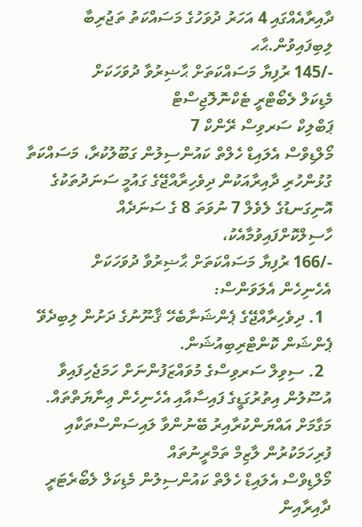ދާއިރާއެއްގައި 4 އަހަރު ދުވަހުގެ މަސައްކަތު ތަޖުރިބާ ލިބިފައިވުން.ޙާޙ
-/145 ރުފިޔާ މަސައްކަތަށް ޙާޟިރުވާ ދުވަހަކަށް
މެޑިކަލް ލެބޯޓްރީ ޓެކްނޮލޮޖިސްޓް
ޕަބްލިކް ސަރވިސް ރޭންކް 7
މޯލްޑިވްސް އެލައިޑް ހެލްތް ކައުންސިލުން ގަބޫލުކުރާ، މަސައްކަތާ ގުޅުންހުރި ދާއިރާއަކުން ދިވެހިރާއްޖޭގެ ގައުމީ ސަނަދުތަކުގެ އޮނިގަނޑުގެ ލެވެލް 7 ނުވަތަ 8 ގެ ސަނަދެއް ހާސިލްކޮށްފައިވުމާއެކު،
-/166 ރުފިޔާ މަސައްކަތަށް ޙާޟިރުވާ ދުވަހަކަށް
އެހެނިހެން އެލަވަންސް:
  1. ދިވެހިރާއްޖޭގެ ޕެންޝަނާބެހޭ ޤާނޫނުގެ ދަށުން ލިބިދެވޭ ޕެންޝަން ކޮންޓްރިބިއުޝަން.
  2. ސިވިލް ސަރވިސްގެ މުވައްޒަފުންނަށް ހަމަޖެހިފައިވާ އުސޫލުން އިތުރުގަޑީގެ ފައިސާއާއި އެހެނިހެން ޢިނާޔަތްތައް.
މަގާމަށް އައްޔަންކުރާއިރު ބޭނުންވާ ލައިސަންސްތަކާއި ފުރިހަމަކުރުން ލާޒިމް ތަމްރީނުތައް
މޯލްޑިވްސް އެލައިޑް ހެލްތް ކައުންސިލުން މެޑިކަލް ލެބޯރެޓަރީ ދާއިރާއިން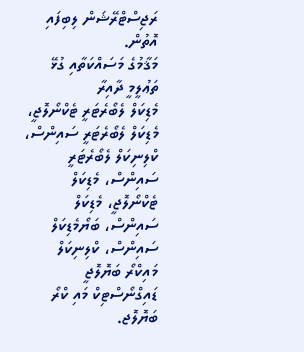ރަޖިސްޓްރޭޝަން ލިބިފައި އޮތުން.
މަޤާމުގެ މަސައްކަތާއި ގުޅޭ ތަޢުލީމީ ދާއިރާ
މެޑިކަލް ލެބޯރެޓަރީ ޓެކްނޯލޮޖީ، މެޑިކަލް ލެބޯރެޓަރީ ސައިންސް، ކްލިނިކަލް ލެބޯރެޓަރީ ސައިންސް، މެޑިކަލް ޓެކްނޯލޮޖީ، މެޑިކަލް ސައިންސް، ބަޔޯމެޑިކަލް ސައިންސް، ކްލިނިކަލް މައިކްރޯ ބަޔޮލޮޖީ ޑައިގްނޯސްޓިކް މައި ކްރޯ ބަޔޮލޮޖ.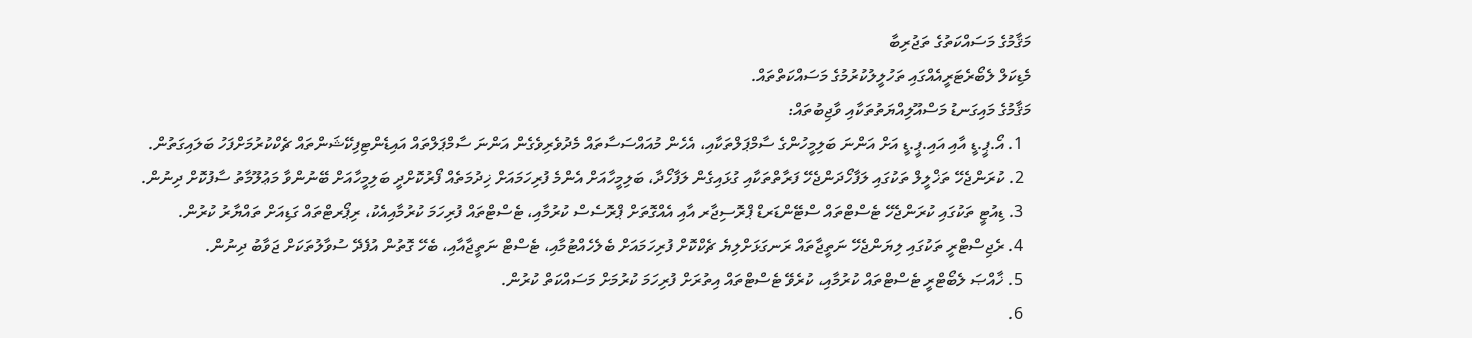މަޤާމުގެ މަސައްކަތުގެ ތަޖުރިބާ
މެޑިކަލް ލެބޯރެޓަރީއެއްގައި ތަހުލީލުކުރުމުގެ މަސައްކަތްތައް.
މަޤާމުގެ މައިގަނޑު މަސްއޫލިއްޔަތުތަކާއި ވާޖިބުތައް:
  1. އޯ.ޕީ.ޑީ އާއި އައި.ޕީ.ޑީ އަށް އަންނަ ބަލިމީހުންގެ ސާމްޕަލްތަކާއި، އެހެން މުއައްސަސާތައް މެދުވެރިވެގެން އަންނަ ސާމްޕަލްތައް އައިޑެންޓިފިކޭޝަންތައް ޗެކްކުރުމަށްފަހު ބަލައިގަތުން.
  2. ކުރަންޖެހޭ ތަޚްލީލް ތަކުގައި ލަފާހޯދަންޖެހޭ ފަރާތްތަކާއި ގުޅައިގެން ލަފާހޯދާ، ބަލިމީހާއަށް އެންމެ ފުރިހަމައަށް ޚިދުމަތެއް ފޯރުކޮށްދީ ބަލިމީހާއަށް ބޭނުންވާ މަޢުލޫމާތު ސާފުކޮށް ދިނުން.
  3. ޑިއުޓީ ތަކުގައި ކުރަންޖެހޭ ޓެސްޓްތައް ސްޓޭންޑަރޑް ޕްރޮސިޖާރ އާއި އެއްގޮތަށް ޕްރޮސެސް ކުރުމާއި، ޓެސްޓްތައް ފުރިހަމަ ކުރުމާއިއެކު، ރިޕޯރޓްތައް ގަޑިއަށް ތައްޔާރު ކުރުން.
  4. ރެޖިސްޓްރީ ތަކުގައި ލިޔަންޖެހޭ ނަތީޖާތައް ރަނގަޅަށްލިޔެ ޗެކްކޮށް ފުރިހަމައަށް ބެލެހެއްޓުމާއި، ޓެސްޓް ނަތީޖާއާއި، ބެހޭ ގޮތުން އުފެދޭ ސުވާލުތަކަށް ޖަވާބު ދިނުން.
  5. ޚާއްޞަ ލެބޯޓްރީ ޓެސްޓްތައް ކުރުމާއި، ކުރެވޭ ޓެސްޓްތައް އިތުރަށް ފުރިހަމަ ކުރުމަށް މަސައްކަތް ކުރުން.
  6.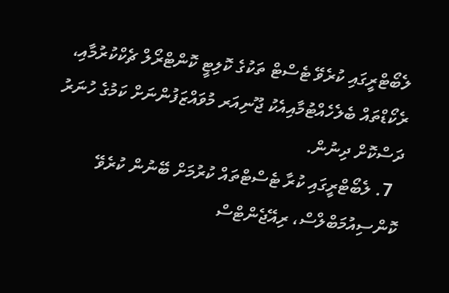ލެބޯޓްރީގައި ކުރެވޭ ޓެސްޓް ތަކުގެ ކޮލިޓީ ކޮންޓްރޯލް ޗެކްކުރުމާއި، ރެކޯޑްތައް ބެލެހެއްޓުމާއިއެކު ޖޫނިއަރ މުވައްޒަފުންނަށް ކަމުގެ ހުނަރު ދަސްކޮށް ދިނުން.
  7. ލެބޯޓްރީގައި ކުރާ ޓެސްޓްތައް ކުރުމަށް ބޭނުން ކުރެވޭ ކޮންސިއުމަބްލްސް، ރިއޭޖެންޓްސް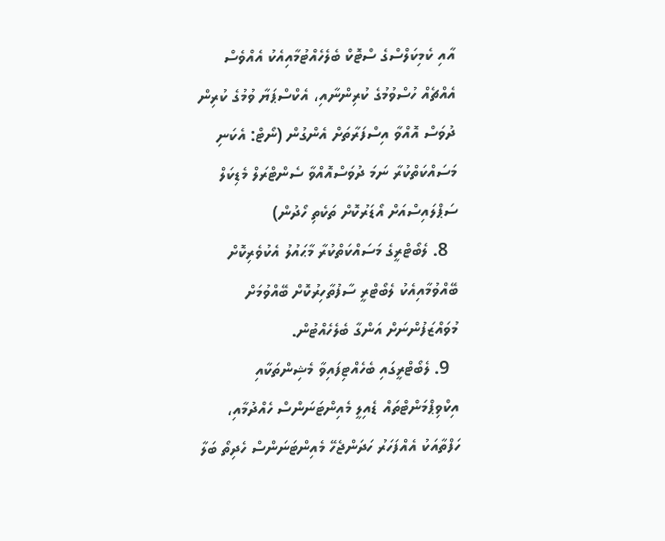އާއި ކެމިކަލްސްގެ ސްޓޮކް ބެލެހެއްޓުމާއިއެކު އެއްވެސް އެއްޗެއް ހުސްވުމުގެ ކުރިންނާއި، އެކްސްޕަޔާ ވުމުގެ ކުރިން ދުވަސް އޮއްވާ އިސްފަރާތަށް އެންގުން (ނޯޓް: އެކަނި މަސައްކަތްކުރާ ނަމަ ދުވަސްއޮއްވާ ސެންޓްރަލް މެޑިކަލް ސަޕްލައިސްއަށް އޯޑަރުކޮށް ތަކެތި ހޯދުން)
  8. ލެބޯޓްރީގެ މަސައްކަތްކުރާ މާޙައުލު އެކުވެރިކޮށް ބޭއްވުމާއިއެކު ލެބޯޓްރީ ސާފުތާހިރުކޮށް ބޭއްވުމަށް މުވައްޒަފުންނަށް އަންގާ ބެލެހެއްޓުން.
  9. ލެބޯޓްރީގައި ބެހެއްޓިފައިވާ މެޝިންތަކާއި އިކްވިޕްމަންޓްތައް ޑެއިލީ މެއިންޓަނަންސް ހެއްދުމާއި، ހަފްތާއަކު އެއްފަހަރު ހަދަންޖެހޭ މެއިންޓަނަންސް ހެދިތޯ ބަލާ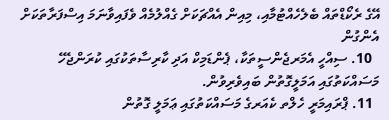އޭގެ ރެކޯޑްތައް ބެލެހެއްޓުމާއި، މިއިން އެއްޗަކަށް ގެއްލުމެއް ވެފައިވާނަމަ އިސްފަރާތަކަށް އެންގުން
  10. ސިއްހީ އެމަރޖެންސީތަކާ، ޕެންޑަމިކް އަދި ކާރިސާތަކުގައި ކުރަންޖެހޭ މަސައްކަތުގައި އަމަލީގޮތުން ބައިވެރިވުން.
  11. ޕްރައިމަރީ ހެލްތ ކެއަރގެ މަސައްކަތުގައި ޢަމަލީ ގޮތުން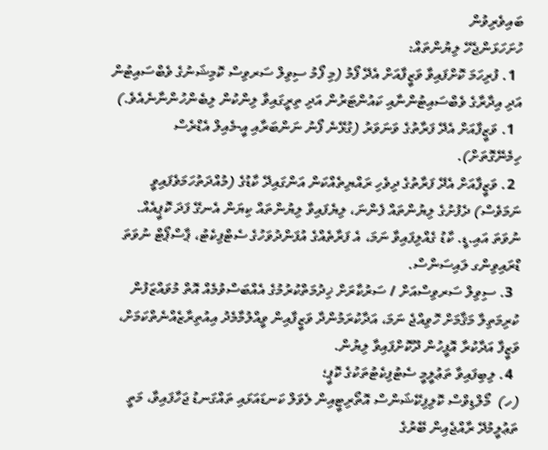ބައިވެރިވުން
ހުށަހަޅަންޖެހޭ ލިޔުންތައް:
  1. ފުރިހަމަ ކޮށްފައިވާ ވަޒީފާއަށް އެދޭ ފޯމު (މި ފޯމު ސިވިލް ސަރވިސް ކޮމިޝަނުގެ ވެބްސައިޓުން އަދި އިދާރާގެ ވެބްސައިޓުންނާއި ކައުންޓަރުން އަދި ތިރީގައިވާ ލިންކުން ލިބެންހުންނާނެއެވެ.)
  1. ވަޒީފާއަށް އެދޭ ފަރާތުގެ ވަނަވަރު (ގުޅޭނެ ފޯނު ނަންބަރާއި އީ-މެއިލް އެޑްރެސް ހިމެނޭގޮތަށް).
  2. ވަޒީފާއަށް އެދޭ ފަރާތުގެ ދިވެހި ރައްޔިތެއްކަން އަންގައިދޭ ކާޑުގެ (މުއްދަތުހަމަވެފައިވީ ނަމަވެސް) ދެފުށުގެ ލިޔުންތައް ފެންނަ، ލިޔެފައިވާ ލިޔުންތައް ކިޔަން އެނގޭ ފަދަ ކޮޕީއެއް. ނުވަތަ އައި.ޑީ. ކާޑު ގެއްލިފައިވާ ނަމަ، އެ ފަރާތެއްގެ އުފަންދުވަހުގެ ސެޓްފިކެޓު، ޕާސްޕޯޓް ނުވަތަ ޑްރައިވިންގ ލައިސަންސް.
  3. ސިވިލް ސަރވިސްއަށް / ސަރުކާރަށް ޚިދުމަތްކުރުމުގެ އެއްބަސްވުމެއް އޮތް މުވައްޒަފުން ކުރިމަތިލާ މަޤާމަށް ހޮވިއްޖެ ނަމަ، އަދާކުރަމުންދާ ވަޒީފާއިން ވީއްލުމާމެދު އިއުތިރާޒެއްނެތްކަމަށް، ވަޒީފާ އަދާކުރާ އޮފީހުން ދޫކޮށްފައިވާ ލިޔުން.
  4. ލިބިފައިވާ ތަޢުލީމީ ސެޓުފިކެޓުތަކުގެ ކޮޕީ؛
(ހ)  މޯލްޑިވްސް ކޮލިފިކޭޝަންސް އޮތޯރިޓީއިން ލެވަލް ކަނޑައަޅައި ތައްގަނޑު ޖަހާފައިވާ، މަތީ ތަޢުލީމުދޭ ރާއްޖެއިން ބޭރުގެ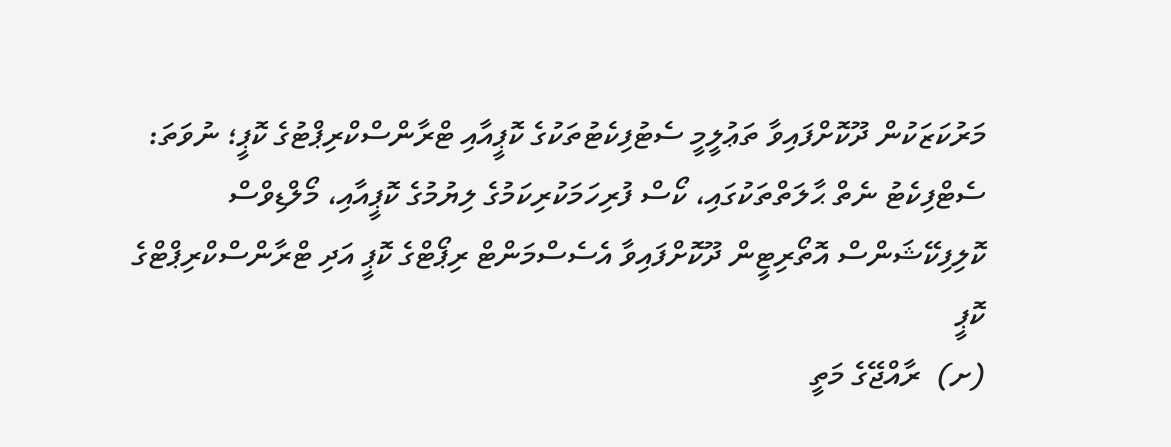މަރުކަޒަކުން ދޫކޮށްފައިވާ ތަޢުލީމީ ސެޓުފިކެޓުތަކުގެ ކޮޕީއާއި ޓްރާންސްކްރިޕްޓުގެ ކޮޕީ؛ ނުވަތަ: ސެޓްފިކެޓު ނެތް ޙާލަތްތަކުގައި، ކޯސް ފުރިހަމަކުރިކަމުގެ ލިޔުމުގެ ކޮޕީއާއި، މޯލްޑިވްސް ކޮލިފިކޭޝަންސް އޮތޯރިޓީން ދޫކޮށްފައިވާ އެސެސްމަންޓް ރިޕޯޓްގެ ކޮޕީ އަދި ޓްރާންސްކްރިޕްޓްގެ ކޮޕީ
(ށ)  ރާއްޖޭގެ މަތީ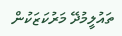ތައުލީމުދޭ މަރުކަޒަކުން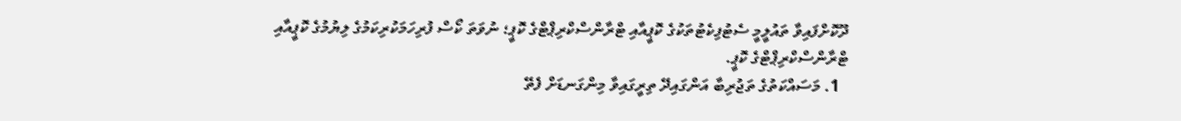ދޫކޮށްފައިވާ ތައުލީމީ ސެޓުފިކެޓުތަކުގެ ކޮޕީއާއި ޓްރާންސްކްރިޕްޓްގެ ކޮޕީ؛ ނުވަތަ ކޯސް ފުރިހަމަކުރިކަމުގެ ލިޔުމުގެ ކޮޕީއާއި ޓްރާންސްކްރިޕްޓްގެ ކޮޕީ.
  1. މަސައްކަތުގެ ތަޖުރިބާ އަންގައިދޭ ތިރީގައިވާ މިންގަނޑަށް ފެތޭ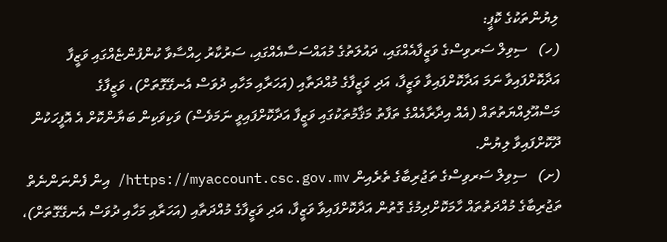ލިޔުންތަކުގެ ކޮޕީ:
(ހ)   ސިވިލް ސަރވިސްގެ ވަޒީފާއެއްގައި، ދައުލަތުގެ މުއައްސަސާއެއްގައި، ސަރުކާރު ހިއްސާވާ ކުންފުންޏެއްގައި ވަޒީފާ އަދާކޮށްފައިވާ ނަމަ އަދާކޮށްފައިވާ ވަޒީފާ، އަދި ވަޒީފާގެ މުއްދަތާއި (އަހަރާއި މަހާއި ދުވަސް އެނގޭގޮތަށް)، ވަޒީފާގެ މަސްއޫލިއްޔަތުތައް (އެއް އިދާރާއެއްގެ ތަފާތު މަޤާމުތަކުގައި ވަޒީފާ އަދާކޮށްފައިވީ ނަމަވެސް) ވަކިވަކިން ބަޔާންކޮށް އެ އޮފީހަކުން ދޫކޮށްފައިވާ ލިޔުން.
(ށ)   ސިވިލް ސަރވިސްގެ ތަޖުރިބާގެ ތެރެއިން https://myaccount.csc.gov.mv/ އިން ފެންނަންނެތް ތަޖުރިބާގެ މުއްދަތުތައް ހާމަކޮށްދިމުގެ ގޮތުން އަދާކޮށްފައިވާ ވަޒީފާ، އަދި ވަޒީފާގެ މުއްދަތާއި (އަހަރާއި މަހާއި ދުވަސް އެނގޭގޮތަށް)،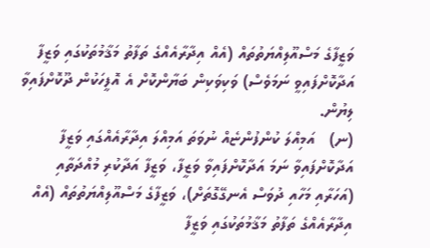ވަޒީފާގެ މަސްއޫލިއްޔަތުތައް (އެއް އިދާރާއެއްގެ ތަފާތު މަޤާމުތަކުގައި ވަޒީފާ އަދާކޮށްފައިވީ ނަމަވެސް) ވަކިވަކިން ބަޔާންކޮށް އެ އޮފީހަކުން ދޫކޮށްފައިވާ ލިޔުން.
(ނ)   އަމިއްލަ ކުންފުންޏެއް ނުވަތަ އަމިއްލަ އިދާރާއެއްގައި ވަޒީފާ އަދާކޮށްފައިވާ ނަމަ އަދާކޮށްފައިވާ ވަޒީފާ، ވަޒީފާ އަދާކުރި މުއްދަތާއި (އަހަރާއި މަހާއި ދުވަސް އެނގޭގޮތަށް)، ވަޒީފާގެ މަސްއޫލިއްޔަތުތައް (އެއް އިދާރާއެއްގެ ތަފާތު މަޤާމުތަކުގައި ވަޒީފާ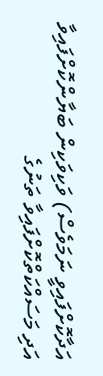އަދާކޮށްފައިވީ ނަމަވެސް) ވަކިވަކިން ބަޔާންކޮށްފައިވާ އަދި މަސައްކަތްކޮށްފައިވާ ތަނުގެ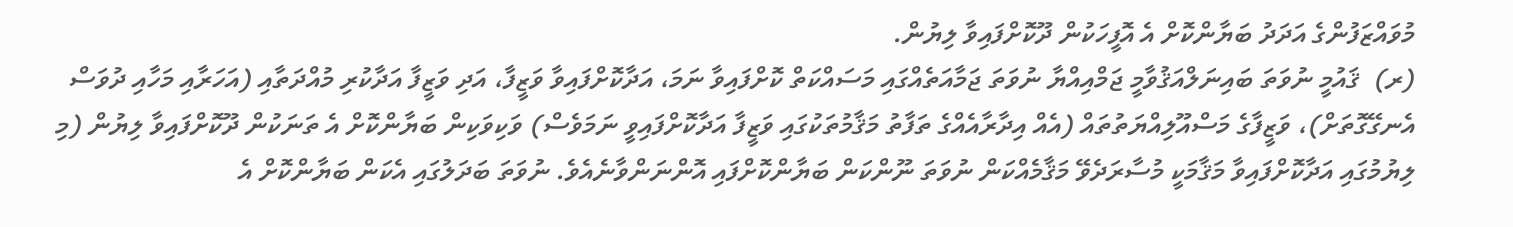މުވައްޒަފުންގެ އަދަދު ބަޔާންކޮށް އެ އޮފީހަކުން ދޫކޮށްފައިވާ ލިޔުން.
(ރ)  ޤައުމީ ނުވަތަ ބައިނަލްއަޤުވާމީ ޖަމްއިއްޔާ ނުވަތަ ޖަމާއަތެއްގައި މަސައްކަތް ކޮށްފައިވާ ނަމަ، އަދާކޮށްފައިވާ ވަޒީފާ، އަދި ވަޒީފާ އަދާކުރި މުއްދަތާއި (އަހަރާއި މަހާއި ދުވަސް އެނގޭގޮތަށް)، ވަޒީފާގެ މަސްއޫލިއްޔަތުތައް (އެއް އިދާރާއެއްގެ ތަފާތު މަޤާމުތަކުގައި ވަޒީފާ އަދާކޮށްފައިވީ ނަމަވެސް) ވަކިވަކިން ބަޔާންކޮށް އެ ތަނަކުން ދޫކޮށްފައިވާ ލިޔުން (މި ލިޔުމުގައި އަދާކޮށްފައިވާ މަޤާމަކީ މުސާރަދެވޭ މަޤާމެއްކަން ނުވަތަ ނޫންކަން ބަޔާންކޮށްފައި އޮންނަންވާނެއެވެ. ނުވަތަ ބަދަލުގައި އެކަން ބަޔާންކޮށް އެ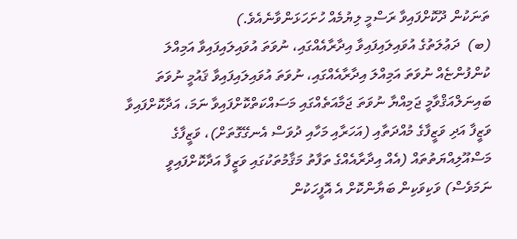ތަނަކުން ދޫކޮށްފައިވާ ރަސްމީ ލިޔުމެއް ހުށަހަޅަންވާނެއެވެ.)
(ބ)  ދަޢުލަތުގެ އުވައިލައިފައިވާ އިދާރާއެއްގައި، ނުވަތަ އުވައިލައިފައިވާ އަމިއްލަ ކުންފުންޏެއް ނުވަތަ އަމިއްލަ އިދާރާއެއްގައި، ނުވަތަ އުވައިލައިފައިވާ ޤައުމީ ނުވަތަ ބައިނަލްއަޤްވާމީ ޖަމިއްޔާ ނުވަތަ ޖަމާއަތެއްގައި މަސައްކަތްކޮށްފައިވާ ނަމަ، އަދާކޮށްފައިވާ ވަޒީފާ އަދި ވަޒީފާގެ މުއްދަތާއި (އަހަރާއި މަހާއި ދުވަސް އެނގޭގޮތަށް)، ވަޒީފާގެ މަސްއޫލިއްޔަތުތައް (އެއް އިދާރާއެއްގެ ތަފާތު މަޤާމުތަކުގައި ވަޒީފާ އަދާކޮށްފައިވީ ނަމަވެސް) ވަކިވަކިން ބަޔާންކޮށް އެ އޮފީހަކުން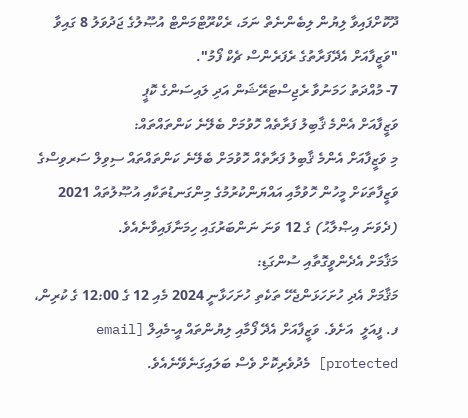ދޫކޮށްފައިވާ ލިޔުން ލިބެންނެތް ނަމަ، ރެކްރޫޓްމަންޓް އުޞޫލުގެ ޖަދުވަލު 8 ގައިވާ "ވަޒީފާއަށް އެދޭފަރާތުގެ ރެފަރެންސް ޗެކް ފޯމު".
7- މުއްދަތު ހަމަނުވާ ރެޖިސްޓަރޭޝަން އަދި ލައިސަންގެ ކޮޕީ
ވަޒީފާއަށް އެންމެ ޤާބިލު ފަރާތެއް ހޮވުމަށް ބެލޭނެ ކަންތައްތައް:
މި ވަޒީފާއަށް އެންމެ ޤާބިލު ފަރާތެއް ހޮވުމަށް ބެލޭނެ ކަންތައްތައް ސިވިލް ސަރވިސްގެ ވަޒީފާތަކަށް މީހުން ހޮވުމާއި އައްޔަންކުރުމުގެ މިންގަނޑުތަކާއި އުޞޫލުތައް 2021 (ދެވަނަ އިޞްލާޙު) ގެ 12 ވަނަ ނަންބަރުގައި ހިމަނާފައިވާނެއެވެ.
މަޤާމަށް އެދެންވީގޮތާއި ސުންގަޑި:
މަޤާމަށް އެދި ހުށަހަޅަންޖެހޭ ތަކެތި ހުށަހަޅާނީ 2024 މެއި 12 ގެ 12:00 ގެ ކުރިން، ފ. ފީއަލީ  އަށެވެ. ވަޒީފާއަށް އެދޭ ފޯމާއި ލިޔުންތައް އީ-މެއިލް [email protected] މެދުވެރިކޮށް ވެސް ބަލައިގަނެވޭނެއެވެ.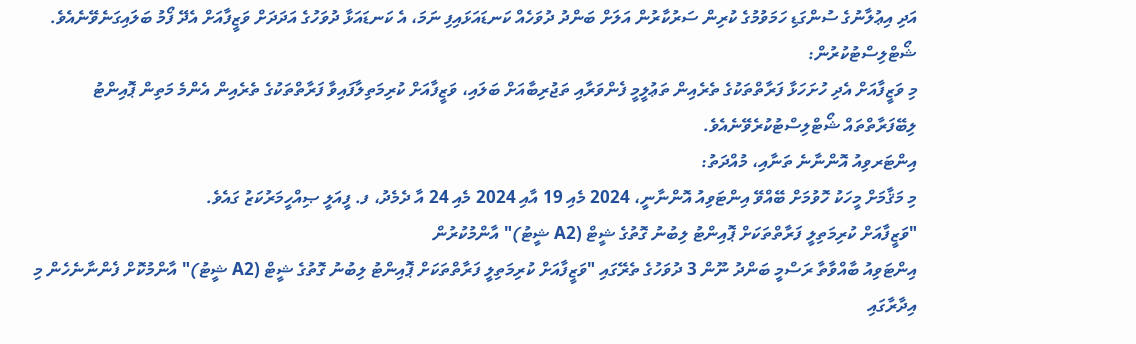އަދި އިޢުލާނުގެ ސުންގަޑި ހަމަވުމުގެ ކުރިން ސަރުކާރުން އަލަށް ބަންދު ދުވަހެއް ކަނޑައަޅައިފި ނަމަ، އެ ކަނޑައަޅާ ދުވަހުގެ އަދަދަށް ވަޒީފާއަށް އެދޭ ފޯމު ބަލައިގަނެވޭނެއެވެ.
ޝޯޓްލިސްޓުކުރުން:
މި ވަޒީފާއަށް އެދި ހުށަހަޅާ ފަރާތްތަކުގެ ތެރެއިން ތަޢުލީމީ ފެންވަރާއި ތަޖުރިބާއަށް ބަލައި، ވަޒީފާއަށް ކުރިމަތިލާފައިވާ ފަރާތްތަކުގެ ތެރެއިން އެންމެ މަތިން ޕޮއިންޓު ލިބޭފަރާތްތައް ޝޯޓްލިސްޓުކުރެވޭނެއެވެ.
އިންޓަރވިއު އޮންނާނެ ތަނާއި، މުއްދަތު:
މި މަޤާމަށް މީހަކު ހޮވުމަށް ބޭއްވޭ އިންޓަވިއު އޮންނާނީ، 2024 މެއި 19 އާއި 2024 މެއި 24 އާ ދެމެދު، ފ. ފީއަލީ ޞިއްހީމަރުކަޒު ގައެވެ.
"ވަޒީފާއަށް ކުރިމަތިލީ ފަރާތްތަކަށް ޕޮއިންޓު ލިބުނު ގޮތުގެ ޝީޓް (A2 ޝީޓު)" އާންމުކުރުން
އިންޓަވިއު ބާއްވާތާ ރަސްމީ ބަންދު ނޫން 3 ދުވަހުގެ ތެރޭގައި "ވަޒީފާއަށް ކުރިމަތިލީ ފަރާތްތަކަށް ޕޮއިންޓު ލިބުނު ގޮތުގެ ޝީޓް (A2 ޝީޓު)" އާންމުކޮށް ފެންނާނެހެން މި އިދާރާގައި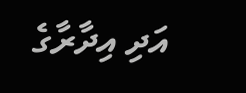އަދި އިދާރާގެ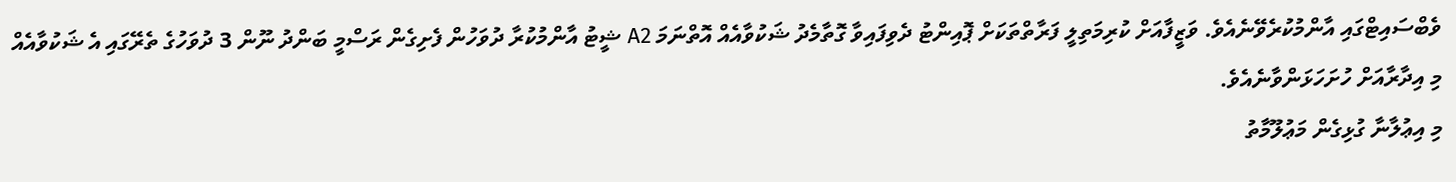ވެބްސައިޓްގައި އާންމުކުރެވޭނެއެވެ. ވަޒީފާއަށް ކުރިމަތިލީ ފަރާތްތަކަށް ޕޮއިންޓު ދެވިފައިވާ ގޮތާމެދު ޝަކުވާއެއް އޮތްނަމަ A2 ޝީޓު އާންމުކުރާ ދުވަހުން ފެށިގެން ރަސްމީ ބަންދު ނޫން 3 ދުވަހުގެ ތެރޭގައި އެ ޝަކުވާއެއް މި އިދާރާއަށް ހުށަހަޅަންވާނެއެވެ.
މި އިޢުލާނާ ގުޅިގެން މަޢުލޫމާތު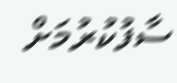ސާފުކުރުމަށް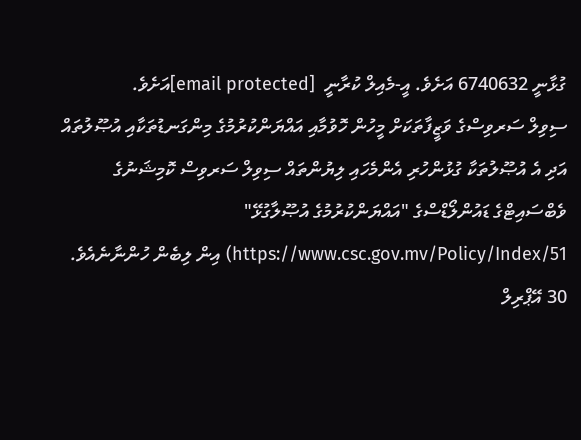ގުޅާނީ 6740632 އަށެވެ. އީ-މެއިލް ކުރާނީ  [email protected]އަށެވެ.
ސިވިލް ސަރވިސްގެ ވަޒީފާތަކަށް މީހުން ހޮވުމާއި އައްޔަންކުރުމުގެ މިންގަނޑުތަކާއި އުޞޫލުތައް އަދި އެ އުޞޫލުތަކާ ގުޅުންހުރި އެންމެހައި ލިޔުންތައް ސިވިލް ސަރވިސް ކޮމިޝަނުގެ ވެބްސައިޓްގެ ޑައުންލޯޑްސްގެ "އައްޔަންކުރުމުގެ އުޞޫލާގުޅޭ" https://www.csc.gov.mv/Policy/Index/51) އިން ލިބެން ހުންނާނެއެވެ.
30 އޭޕްރިލް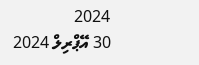2024
30 އޭޕްރިލް 2024